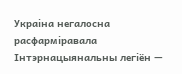Украіна негалосна расфарміравала Інтэрнацыянальны легіён —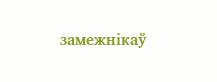замежнікаў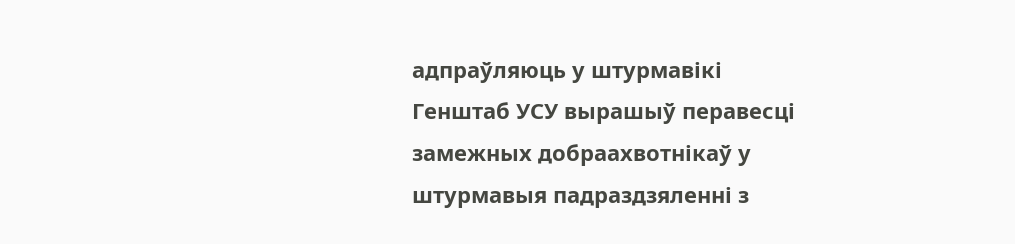адпраўляюць у штурмавікі
Генштаб УСУ вырашыў перавесці замежных добраахвотнікаў у штурмавыя падраздзяленні з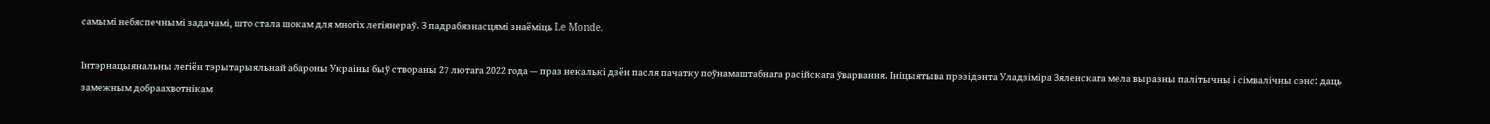самымі небяспечнымі задачамі, што стала шокам для многіх легіянераў. З падрабязнасцямі знаёміць Le Monde.

Інтэрнацыянальны легіён тэрытарыяльнай абароны Украіны быў створаны 27 лютага 2022 года — праз некалькі дзён пасля пачатку поўнамаштабнага расійскага ўварвання. Ініцыятыва прэзідэнта Уладзіміра Зяленскага мела выразны палітычны і сімвалічны сэнс: даць замежным добраахвотнікам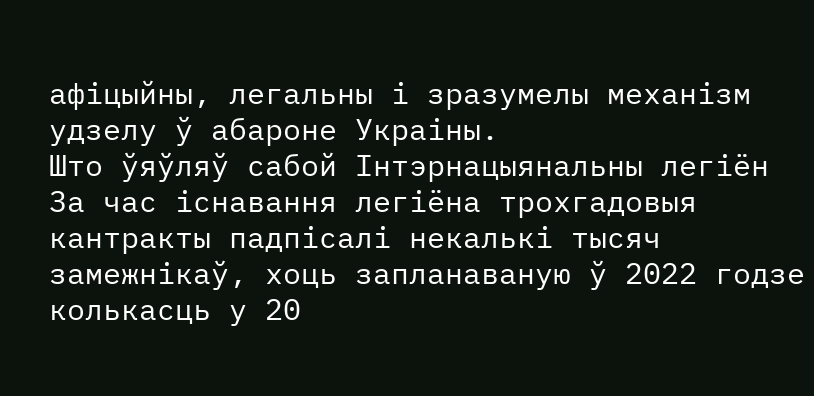афіцыйны, легальны і зразумелы механізм удзелу ў абароне Украіны.
Што ўяўляў сабой Інтэрнацыянальны легіён
За час існавання легіёна трохгадовыя кантракты падпісалі некалькі тысяч замежнікаў, хоць запланаваную ў 2022 годзе колькасць у 20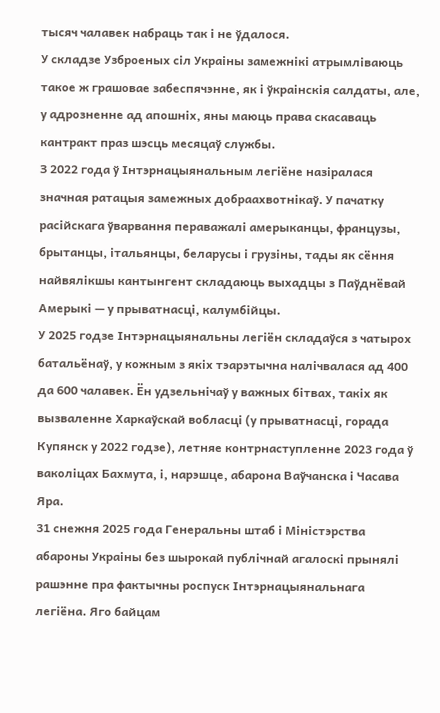тысяч чалавек набраць так і не ўдалося.
У складзе Узброеных сіл Украіны замежнікі атрымліваюць такое ж грашовае забеспячэнне, як і ўкраінскія салдаты, але, у адрозненне ад апошніх, яны маюць права скасаваць кантракт праз шэсць месяцаў службы.
З 2022 года ў Інтэрнацыянальным легіёне назіралася значная ратацыя замежных добраахвотнікаў. У пачатку расійскага ўварвання пераважалі амерыканцы, французы, брытанцы, італьянцы, беларусы і грузіны, тады як сёння найвялікшы кантынгент складаюць выхадцы з Паўднёвай Амерыкі — у прыватнасці, калумбійцы.
У 2025 годзе Інтэрнацыянальны легіён складаўся з чатырох батальёнаў, у кожным з якіх тэарэтычна налічвалася ад 400 да 600 чалавек. Ён удзельнічаў у важных бітвах, такіх як вызваленне Харкаўскай вобласці (у прыватнасці, горада Купянск у 2022 годзе), летняе контрнаступленне 2023 года ў ваколіцах Бахмута, і, нарэшце, абарона Ваўчанска і Часава Яра.
31 снежня 2025 года Генеральны штаб і Міністэрства абароны Украіны без шырокай публічнай агалоскі прынялі рашэнне пра фактычны роспуск Інтэрнацыянальнага легіёна. Яго байцам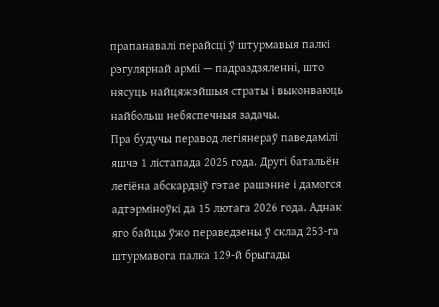прапанавалі перайсці ў штурмавыя палкі рэгулярнай арміі — падраздзяленні, што нясуць найцяжэйшыя страты і выконваюць найбольш небяспечныя задачы.
Пра будучы перавод легіянераў паведамілі яшчэ 1 лістапада 2025 года. Другі батальён легіёна абскардзіў гэтае рашэнне і дамогся адтэрміноўкі да 15 лютага 2026 года. Аднак яго байцы ўжо пераведзены ў склад 253‑га штурмавога палка 129‑й брыгады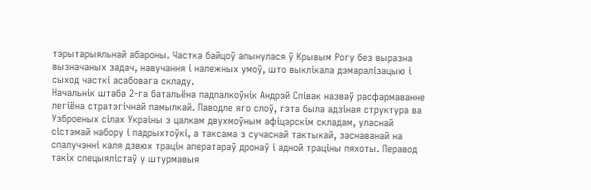тэрытарыяльнай абароны. Частка байцоў апынулася ў Крывым Рогу без выразна вызначаных задач, навучання і належных умоў, што выклікала дэмаралізацыю і сыход часткі асабовага складу.
Начальнік штаба 2‑га батальёна падпалкоўнік Андрэй Співак назваў расфармаванне легіёна стратэгічнай памылкай. Паводле яго слоў, гэта была адзіная структура ва Узброеных сілах Украіны з цалкам двухмоўным афіцэрскім складам, уласнай сістэмай набору і падрыхтоўкі, а таксама з сучаснай тактыкай, заснаванай на спалучэнні каля дзвюх трацін аператараў дронаў і адной траціны пяхоты. Перавод такіх спецыялістаў у штурмавыя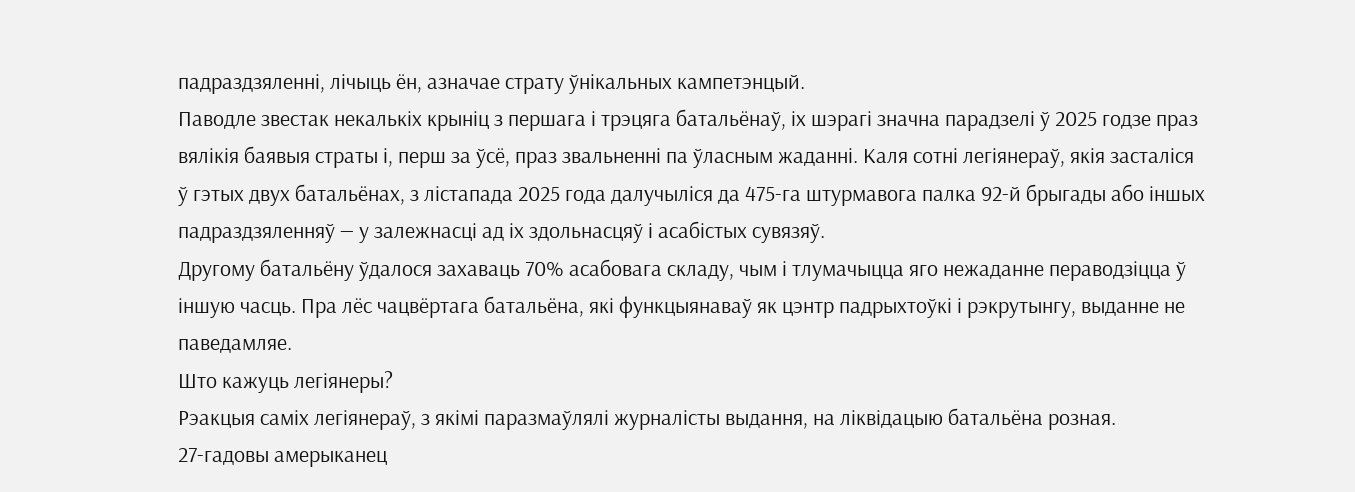падраздзяленні, лічыць ён, азначае страту ўнікальных кампетэнцый.
Паводле звестак некалькіх крыніц з першага і трэцяга батальёнаў, іх шэрагі значна парадзелі ў 2025 годзе праз вялікія баявыя страты і, перш за ўсё, праз звальненні па ўласным жаданні. Каля сотні легіянераў, якія засталіся ў гэтых двух батальёнах, з лістапада 2025 года далучыліся да 475‑га штурмавога палка 92‑й брыгады або іншых падраздзяленняў — у залежнасці ад іх здольнасцяў і асабістых сувязяў.
Другому батальёну ўдалося захаваць 70% асабовага складу, чым і тлумачыцца яго нежаданне пераводзіцца ў іншую часць. Пра лёс чацвёртага батальёна, які функцыянаваў як цэнтр падрыхтоўкі і рэкрутынгу, выданне не паведамляе.
Што кажуць легіянеры?
Рэакцыя саміх легіянераў, з якімі паразмаўлялі журналісты выдання, на ліквідацыю батальёна розная. 27‑гадовы амерыканец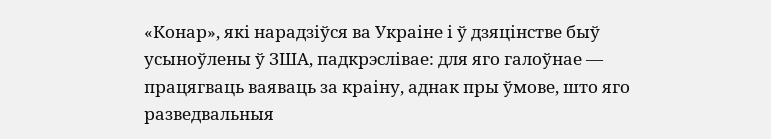«Конар», які нарадзіўся ва Украіне і ў дзяцінстве быў усыноўлены ў ЗША, падкрэслівае: для яго галоўнае — працягваць ваяваць за краіну, аднак пры ўмове, што яго разведвальныя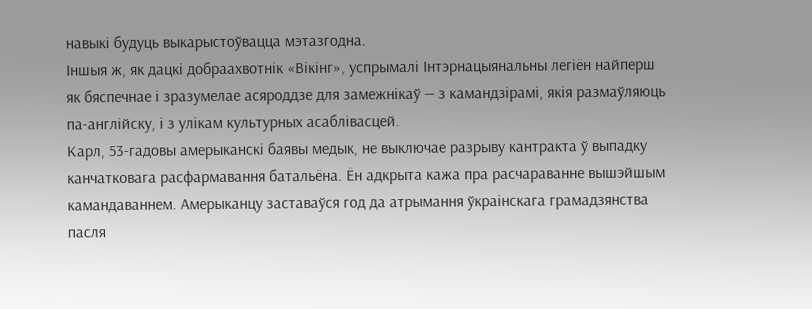навыкі будуць выкарыстоўвацца мэтазгодна.
Іншыя ж, як дацкі добраахвотнік «Вікінг», успрымалі Інтэрнацыянальны легіён найперш як бяспечнае і зразумелае асяроддзе для замежнікаў — з камандзірамі, якія размаўляюць па-англійску, і з улікам культурных асаблівасцей.
Карл, 53‑гадовы амерыканскі баявы медык, не выключае разрыву кантракта ў выпадку канчатковага расфармавання батальёна. Ён адкрыта кажа пра расчараванне вышэйшым камандаваннем. Амерыканцу заставаўся год да атрымання ўкраінскага грамадзянства пасля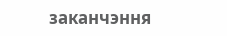заканчэння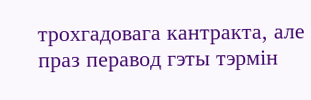трохгадовага кантракта, але праз перавод гэты тэрмін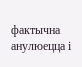фактычна анулюецца і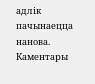адлік пачынаецца нанова.
Каментары